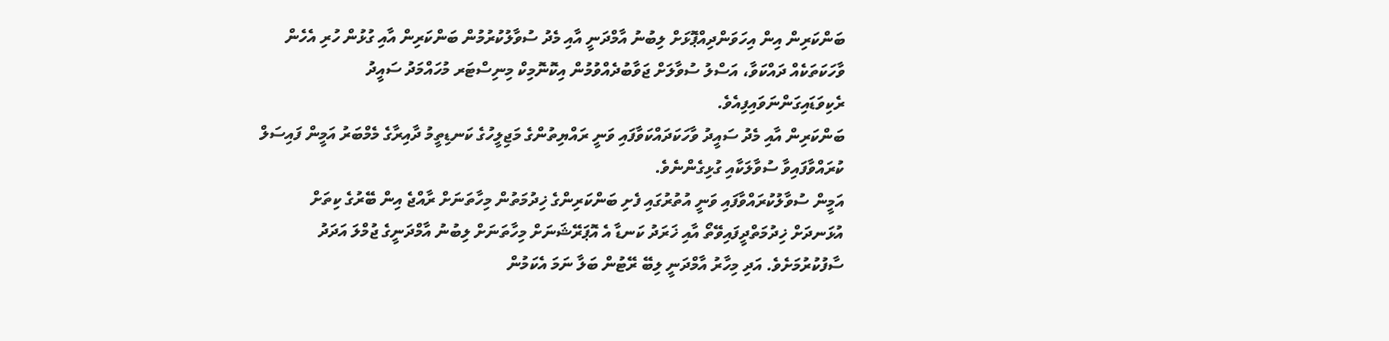ބަންކަރިން އިން އިހަވަންދިއްޕޮޅަށް ލިބުނު އާމްދަނީ އާއި މެދު ސުވާލުކުރުމުން ބަންކަރިން އާއި ގުޅުން ހުރި އެހެން ވާހަކަތަކެއް ދައްކަވާ، އަސްލު ސުވާލަށް ޖަވާބުދެއްވުމުން އިކޮނޮމިކް މިނިސްޓަރ މުހައްމަދު ސައީދު ރެކިވަޑައިގަންނަވައިފިއެވެ.
ބަންކަރިން އާއި މެދު ސައީދު ވާހަކަދައްކަވާފައި ވަނީ ރައްޔިތުންގެ މަޖިލީހުގެ ކަނޑިތީމު ދާއިރާގެ މެމްބަރު އަމީން ފައިސަލް ކުރައްވާފައިވާ ސުވާލަކާއި ގުޅިގެންނެވެ.
އަމީން ސުވާލުކުރައްވާފައި ވަނީ އުތުރުގައި ފެށި ބަންކަރިންގެ ޚިދުމަތުން މިހާތަނަށް ރާއްޖެ އިން ބޭރުގެ ކިތަށް އުޅަނދަށް ޚިދުމަތްދީފައިވޭތޯ އާއި ޚަރަދު ކަނޑާ އެ އޮޕަރޭޝަނަށް މިހާތަނަށް ލިބުނު އާމްދަނީގެ ޖުމްލަ އަދަދު ސާފުކުރުމަށެވެ. އަދި މިހާރު އާމްދަނީ ލިބޭ ރޭޓުން ބަލާ ނަމަ އެކަމުން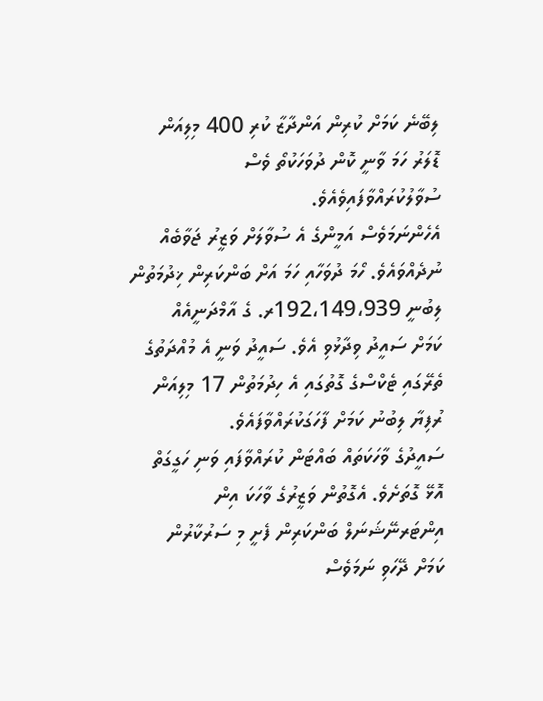ލިބޭނެ ކަމަށް ކުރިން އަންދާޒާ ކުރި 400 މިލިއަން ޑޮލަރު ހަމަ ވާނީ ކޮން ދުވަހަކުތޯ ވެސް ސުވާލުކުރައްވާފައިވެއެވެ.
އެހެންނަމަވެސް އަމީންގެ އެ ސުވާލަށް ވަޒީރު ޖަވާބެއް ނުދެއްވައެވެ. ހޯމަ ދުވަހާއި ހަމަ އަށް ބަންކަރިން ޚިދުމަތުން ލިބުނީ 192،149،939ރ. ގެ އާމްދަނީއެއް ކަމަށް ސައީދު ވިދާޅުވި އެވެ. ސައީދު ވަނީ އެ މުއްދަތުގެ ތެރޭގައި ޓެކްސްގެ ގޮތުގައި އެ ހިދުމަތުން 17 މިލިއަން ރުފިޔާ ލިބުނު ކަމަށް ފާހަގަކުރައްވާފައެވެ.
ސައީދުގެ ވާހަކަތައް ބައްޓަން ކުރައްވާފައި ވަނި ހަގީގަތް އޮޅޭ ގޮތަށެވެ. އެގޮތުން ވަޒީރުގެ ވާހަކަ އިން އިންޓަރނޭޝަނަލް ބަންކަރިން ފެށީ މި ސަރުކާރުން ކަމަށް ދޭހަވި ނަމަވެސް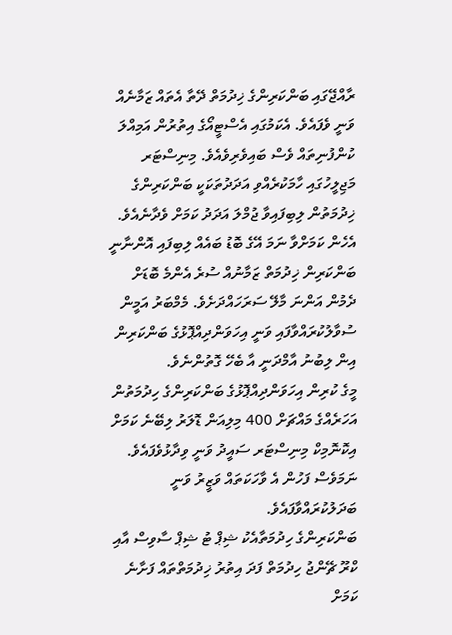ރާއްޖޭގައި ބަންކަރިންގެ ޚިދުމަތް ދޭތާ އެތައް ޒަމާނެއް ވަނީ ވެފައެވެ. އެކަމުގައި އެސްޓީއޯގެ އިތުރުން އަމިއްލަ ކުންފުނިތައް ވެސް ބައިވެރިވެއެވެ. މިނިސްޓަރ މަޖިލީހުގައި ހާމަކުރެއްވި އަދަދުތަކަކީ ބަންކަރިންގެ ޚިދުމަތުން ލިބިފައިވާ ޖުމްލަ އަދަދު ކަމަށް ވެދާނެއެވެ. އެހެން ކަމަށްވާ ނަމަ އޭގެ ބޮޑު ބައެއް ލިބިފައި އޮންނާނީ ބަންކަރިން ޚިދުމަތް ޒަމާނުއް ސުރެ އެންމެ ބޮޑަށް ދެމުން އަންނަ މާލޭ ސަރަހައްދަށެވެ. މެމްބަރު އަމީން ސުވާލުކުރައްވާފައި ވަނީ އިހަވަންދިއްޕޮޅުގެ ބަންކަރިން އިން ލިބުނު އާމްދަނީ އާ ބެހޭ ގޮތުންނެވެ.
މީގެ ކުރިން އިހަވަންދިއްޕޮޅުގެ ބަންކަރިންގެ ހިދުމަތުން އަހަރެއްގެ މައްޗަށް 400 މިލިއަން ޑޮލަރު ލިބޭނެ ކަމަށް އިކޮނޮމިކް މިނިސްޓަރ ސައީދު ވަނީ ވިދާޅުވެފައެވެ. ނަމަވެސް ފަހުން އެ ވާހަކަތައް ވަޒީރު ވަނީ ބަދަލުކުރައްވާފައެވެ.
ބަންކަރިންގެ ހިދުމަތާއެކު ޝިޕް ޓު ޝިޕް ސާވިސް އާއި ކްރޫ ޗޭންޖު ހިދުމަތް ފަދަ އިތުރު ޚިދުމަތްތައް ފަށާނެ ކަމަށް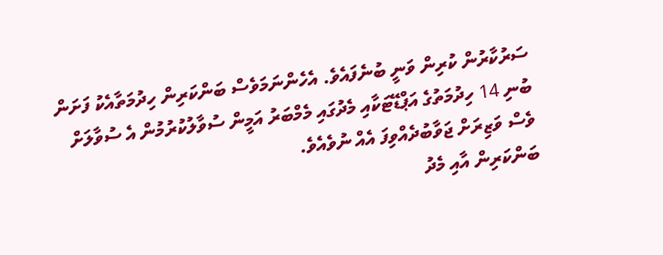ސަރުކާރުން ކުރިން ވަނީ ބުނެފައެވެ. އެހެންނަމަވެސް ބަންކަރިން ހިދުމަތާއެކު ފަށަން ބުނި 14 ހިދުމަތުގެ އަޕްޑޭޓަކާއި މެދުގައި މެމްބަރު އަމީން ސުވާލުކުރުމުން އެ ސުވާލަށް ވެސް ވަޒިރަށް ޖަވާބުދެއްވިފަ އެއް ނުވެއެވެ.
ބަންކަރިން އާއި މެދު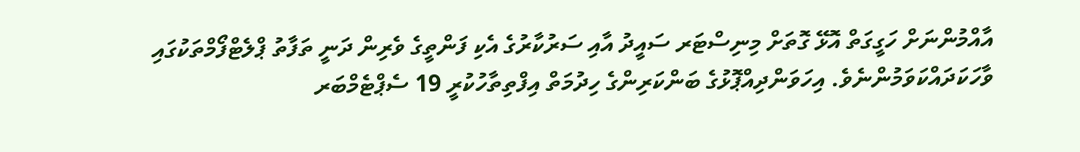އާއްމުންނަށް ހަގީގަތް އޮޅޭ ގޮތަށް މިނިސްޓަރ ސައީދު އާއި ސަރުކާރުގެ އެކި ފަންތީގެ ވެރިން ދަނީ ތަފާތު ޕްލެޓްފޯމްތަކުގައި ވާހަކަދައްކަވަމުންނެވެ. އިހަވަންދިއްޕޮޅުގެ ބަންކަރިންގެ ހިދުމަތް އިފްތިތާހުކުރީ 19 ސެޕްޓެމްބަރ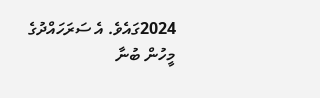2024ގައެވެ. އެ ސަރަހައްދުގެ މީހުން ބުނާ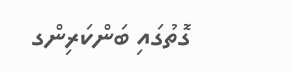ގޮތުގައި ބަންކަރިންގ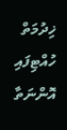ޚިދުމަތް ހުއްޓިފައި އޮންނަތާ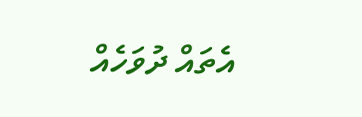އެތައް ދުވަހެއް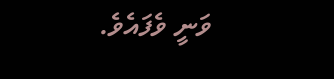ވަނީ ވެފައެވެ.